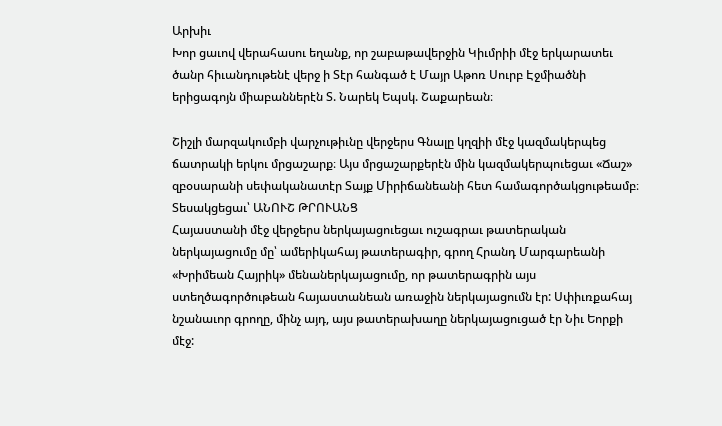Արխիւ
Խոր ցաւով վերահասու եղանք, որ շաբաթավերջին Կիւմրիի մէջ երկարատեւ ծանր հիւանդութենէ վերջ ի Տէր հանգած է Մայր Աթոռ Սուրբ Էջմիածնի երիցագոյն միաբաններէն Տ. Նարեկ Եպսկ. Շաքարեան։

Շիշլի մարզակումբի վարչութիւնը վերջերս Գնալը կղզիի մէջ կազմակերպեց ճատրակի երկու մրցաշարք։ Այս մրցաշարքերէն մին կազմակերպուեցաւ «Ճաշ» զբօսարանի սեփականատէր Տայք Միրիճանեանի հետ համագործակցութեամբ։
Տեսակցեցաւ՝ ԱՆՈՒՇ ԹՐՈՒԱՆՑ
Հայաստանի մէջ վերջերս ներկայացուեցաւ ուշագրաւ թատերական ներկայացումը մը՝ ամերիկահայ թատերագիր, գրող Հրանդ Մարգարեանի «Խրիմեան Հայրիկ» մենաներկայացումը, որ թատերագրին այս ստեղծագործութեան հայաստանեան առաջին ներկայացումն էր: Սփիւռքահայ նշանաւոր գրողը, մինչ այդ, այս թատերախաղը ներկայացուցած էր Նիւ Եորքի մէջ: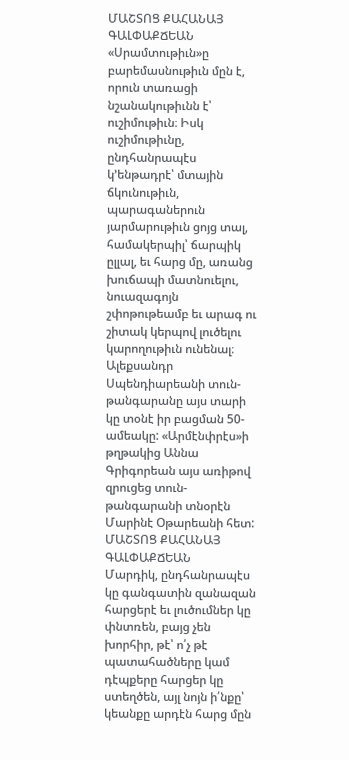ՄԱՇՏՈՑ ՔԱՀԱՆԱՅ ԳԱԼՓԱՔՃԵԱՆ
«Սրամտութիւն»ը բարեմասնութիւն մըն է, որուն տառացի նշանակութիւնն է՝ ուշիմութիւն։ Իսկ ուշիմութիւնը, ընդհանրապէս կ՚ենթադրէ՝ մտային ճկունութիւն, պարագաներուն յարմարութիւն ցոյց տալ, համակերպիլ՝ ճարպիկ ըլլալ, եւ հարց մը, առանց խուճապի մատնուելու, նուազագոյն շփոթութեամբ եւ արագ ու շիտակ կերպով լուծելու կարողութիւն ունենալ։
Ալեքսանդր Սպենդիարեանի տուն-թանգարանը այս տարի կը տօնէ իր բացման 50-ամեակը: «Արմէնփրէս»ի թղթակից Աննա Գրիգորեան այս առիթով զրուցեց տուն-թանգարանի տնօրէն Մարինէ Օթարեանի հետ:
ՄԱՇՏՈՑ ՔԱՀԱՆԱՅ ԳԱԼՓԱՔՃԵԱՆ
Մարդիկ, ընդհանրապէս կը գանգատին զանազան հարցերէ եւ լուծումներ կը փնտռեն, բայց չեն խորհիր, թէ՝ ո՛չ թէ պատահածները կամ դէպքերը հարցեր կը ստեղծեն, այլ նոյն ի՛նքը՝ կեանքը արդէն հարց մըն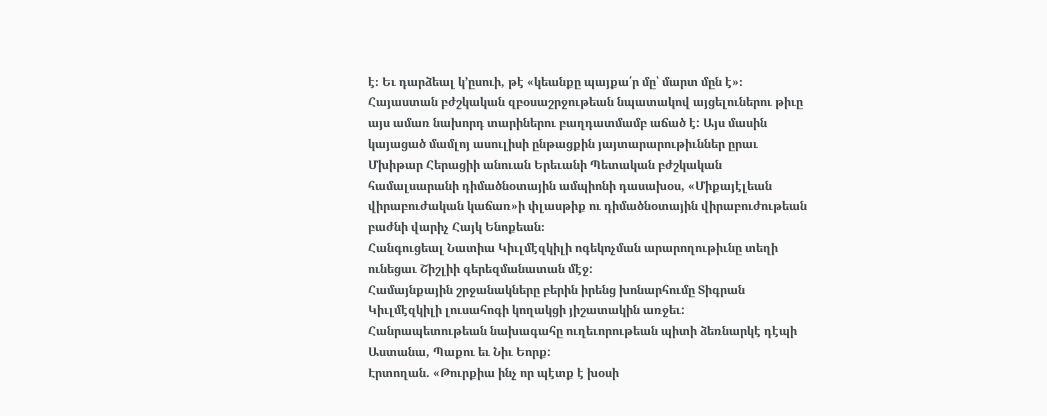է։ Եւ դարձեալ կ՚ըսուի, թէ «կեանքը պայքա՛ր մը՝ մարտ մըն է»։
Հայաստան բժշկական զբօսաշրջութեան նպատակով այցելուներու թիւը այս ամառ նախորդ տարիներու բաղդատմամբ աճած է: Այս մասին կայացած մամլոյ ասուլիսի ընթացքին յայտարարութիւններ ըրաւ Մխիթար Հերացիի անուան Երեւանի Պետական բժշկական համալսարանի դիմածնօտային ամպիոնի դասախօս, «Միքայէլեան վիրաբուժական կաճառ»ի փլասթիք ու դիմածնօտային վիրաբուժութեան բաժնի վարիչ Հայկ Ենոքեան։
Հանգուցեալ Նատիա Կիւլմէզկիլի ոգեկոչման արարողութիւնը տեղի ունեցաւ Շիշլիի գերեզմանատան մէջ:
Համայնքային շրջանակները բերին իրենց խոնարհումը Տիգրան Կիւլմէզկիլի լուսահոգի կողակցի յիշատակին առջեւ:
Հանրապետութեան նախագահը ուղեւորութեան պիտի ձեռնարկէ դէպի Աստանա, Պաքու եւ Նիւ Եորք:
Էրտողան. «Թուրքիա ինչ որ պէտք է խօսի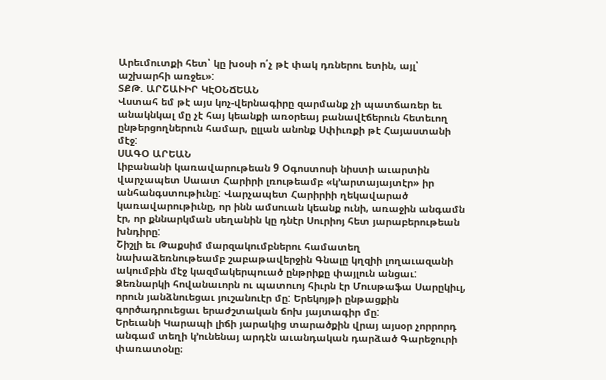Արեւմուտքի հետ՝ կը խօսի ո՛չ թէ փակ դռներու ետին, այլ՝ աշխարհի առջեւ»:
ՏՔԹ. ԱՐՇԱՒԻՐ ԿԷՕՆՃԵԱՆ
Վստահ եմ թէ այս կոչ-վերնագիրը զարմանք չի պատճառեր եւ անակնկալ մը չէ հայ կեանքի առօրեայ բանավէճերուն հետեւող ընթերցողներուն համար, ըլլան անոնք Սփիւռքի թէ Հայաստանի մէջ:
ՍԱԳՕ ԱՐԵԱՆ
Լիբանանի կառավարութեան 9 Օգոստոսի նիստի աւարտին վարչապետ Սաատ Հարիրի լռութեամբ «կ՚արտայայտէր» իր անհանգստութիւնը: Վարչապետ Հարիրիի ղեկավարած կառավարութիւնը, որ ինն ամսուան կեանք ունի, առաջին անգամն էր, որ քննարկման սեղանին կը դնէր Սուրիոյ հետ յարաբերութեան խնդիրը:
Շիշլի եւ Թաքսիմ մարզակումբներու համատեղ նախաձեռնութեամբ շաբաթավերջին Գնալը կղզիի լողաւազանի ակումբին մէջ կազմակերպուած ընթրիքը փայլուն անցաւ:
Ձեռնարկի հովանաւորն ու պատուոյ հիւրն էր Մուսթաֆա Սարըկիւլ, որուն յանձնուեցաւ յուշանուէր մը: Երեկոյթի ընթացքին գործադրուեցաւ երաժշտական ճոխ յայտագիր մը:
Երեւանի Կարապի լիճի յարակից տարածքին վրայ այսօր չորրորդ անգամ տեղի կ՚ունենայ արդէն աւանդական դարձած Գարեջուրի փառատօնը։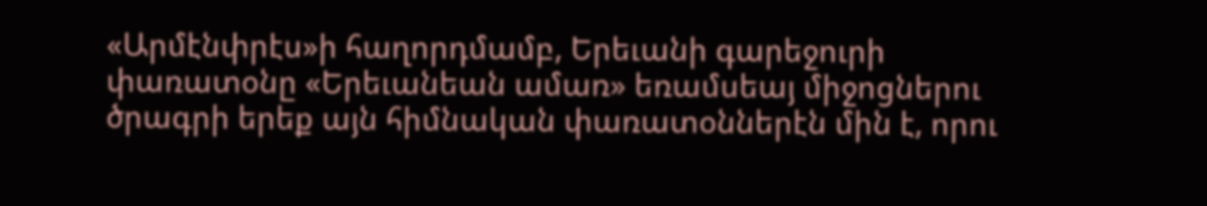«Արմէնփրէս»ի հաղորդմամբ, Երեւանի գարեջուրի փառատօնը «Երեւանեան ամառ» եռամսեայ միջոցներու ծրագրի երեք այն հիմնական փառատօններէն մին է, որու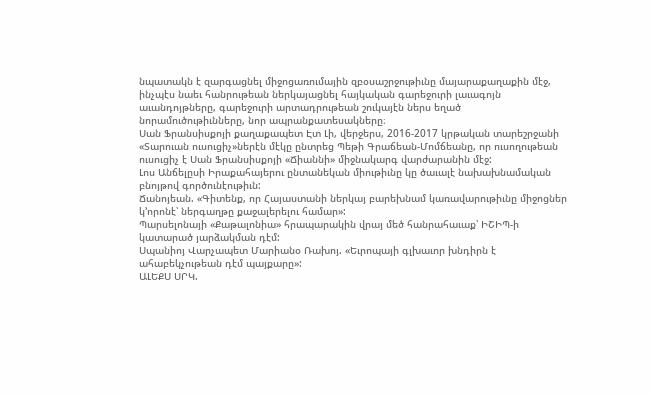նպատակն է զարգացնել միջոցառումային զբօսաշրջութիւնը մայարաքաղաքին մէջ, ինչպէս նաեւ հանրութեան ներկայացնել հայկական գարեջուրի լաւագոյն աւանդոյթները, գարեջուրի արտադրութեան շուկայէն ներս եղած նորամուծութիւնները, նոր ապրանքատեսակները։
Սան Ֆրանսիսքոյի քաղաքապետ Էտ Լի, վերջերս, 2016-2017 կրթական տարեշրջանի «Տարուան ուսուցիչ»ներէն մէկը ընտրեց Պեթի Գրաճեան-Մոմճեանը, որ ուսողութեան ուսուցիչ է Սան Ֆրանսիսքոյի «Ճիաննի» միջնակարգ վարժարանին մէջ:
Լոս Անճելըսի Իրաքահայերու ընտանեկան միութիւնը կը ծաւալէ նախախնամական բնոյթով գործունէութիւն:
Ճանոյեան. «Գիտենք, որ Հայաստանի ներկայ բարեխնամ կառավարութիւնը միջոցներ կ՚որոնէ՝ ներգաղթը քաջալերելու համար»:
Պարսելոնայի «Քաթալոնիա» հրապարակին վրայ մեծ հանրահաւաք՝ ԻՇԻՊ-ի կատարած յարձակման դէմ:
Սպանիոյ Վարչապետ Մարիանօ Ռախոյ. «Եւրոպայի գլխաւոր խնդիրն է ահաբեկչութեան դէմ պայքարը»:
ԱԼԵՔՍ ՍՐԿ.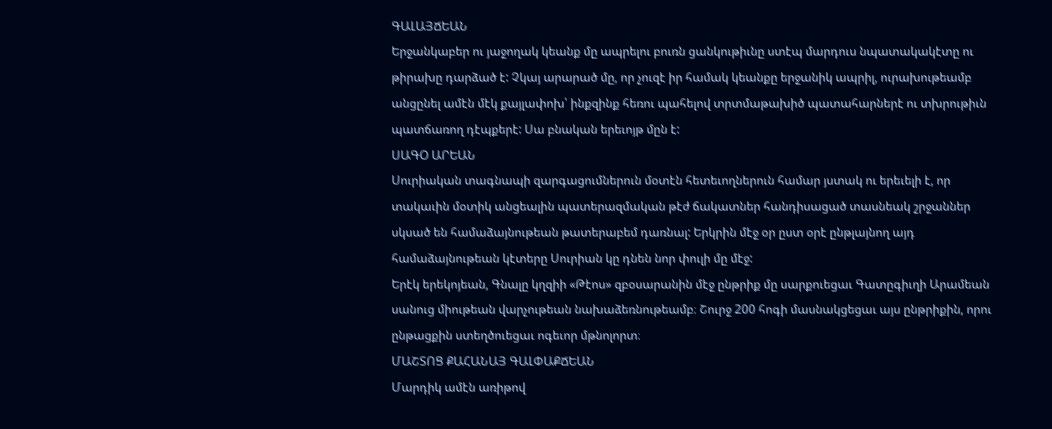ԳԱԼԱՅՃԵԱՆ
Երջանկաբեր ու յաջողակ կեանք մը ապրելու բուռն ցանկութիւնը ստէպ մարդուս նպատակակէտը ու թիրախը դարձած է: Չկայ արարած մը, որ չուզէ իր համակ կեանքը երջանիկ ապրիլ, ուրախութեամբ անցընել ամէն մէկ քայլափոխ՝ ինքզինք հեռու պահելով տրտմաթախիծ պատահարներէ ու տխրութիւն պատճառող դէպքերէ: Սա բնական երեւոյթ մըն է:
ՍԱԳՕ ԱՐԵԱՆ
Սուրիական տագնապի զարգացումներուն մօտէն հետեւողներուն համար յստակ ու երեւելի է, որ տակաւին մօտիկ անցեալին պատերազմական թէժ ճակատներ հանդիսացած տասնեակ շրջաններ սկսած են համաձայնութեան թատերաբեմ դառնալ: Երկրին մէջ օր ըստ օրէ ընթլայնող այդ համաձայնութեան կէտերը Սուրիան կը դնեն նոր փուլի մը մէջ:
Երէկ երեկոյեան, Գնալը կղզիի «Թէոս» զբօսարանին մէջ ընթրիք մը սարքուեցաւ Գատըգիւղի Արամեան սանուց միութեան վարչութեան նախաձեռնութեամբ։ Շուրջ 200 հոգի մասնակցեցաւ այս ընթրիքին, որու ընթացքին ստեղծուեցաւ ոգեւոր մթնոլորտ։
ՄԱՇՏՈՑ ՔԱՀԱՆԱՅ ԳԱԼՓԱՔՃԵԱՆ
Մարդիկ ամէն առիթով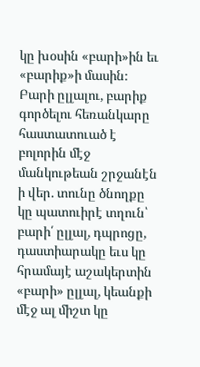կը խօսին «բարի»ին եւ «բարիք»ի մասին։ Բարի ըլլալու, բարիք գործելու հեռանկարը հաստատուած է բոլորին մէջ մանկութեան շրջանէն ի վեր. տունը ծնողքը կը պատուիրէ տղուն՝ բարի՛ ըլլալ, դպրոցը, դաստիարակը եւս կը հրամայէ աշակերտին «բարի» ըլլալ, կեանքի մէջ ալ միշտ կը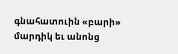գնահատուին «բարի» մարդիկ եւ անոնց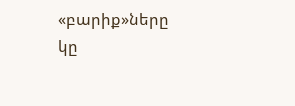«բարիք»ները կը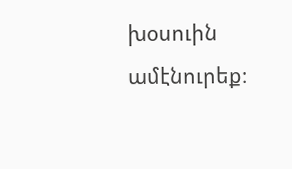խօսուին ամէնուրեք։